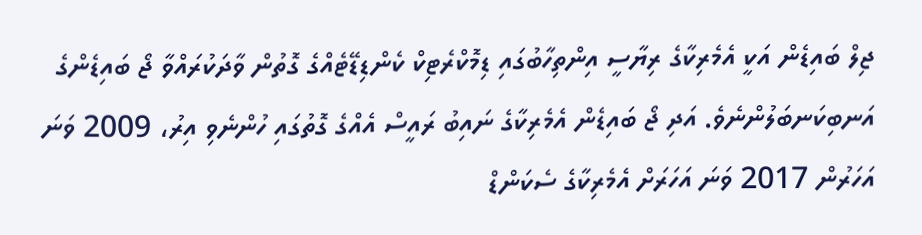ޖިލް ބައިޑެން އަކީ އެމެރިކާގެ ރިޔާސީ އިންތިހާބުގައި ޑިމޮކްރެޓިކް ކެންޑިޑޭޓެއްގެ ގޮތުން ވާދަކުރައްވާ ޖޯ ބައިޑެންގެ އަނބިކަނބަލުންނެވެ. އަދި ޖޯ ބައިޑެން އެމެރިކާގެ ނައިބު ރައީސް އެއްގެ ގޮތުގައި ހުންނެވި އިރު، 2009 ވަނަ އަހަރުން 2017 ވަނަ އަހަރަށް އެމެރިކާގެ ސެކަންޑް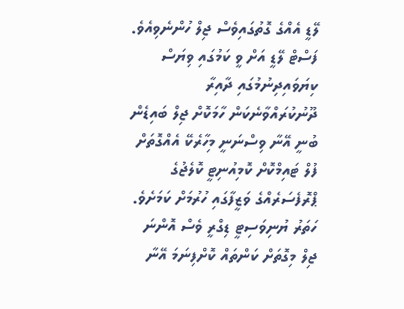ލޭޑީ އެއްގެ ގޮތުގައިވެސް ޖިލް ހުންނެވިއެވެ.
ފަސްޓް ލޭޑީ އަށް ވީ ކަމުގައި ވިޔަސް ކިޔަވައިދިނުމުގައި ދާއިރާ ދޫނުކުރައްވާނެކަން ހާމަކޮށް ޖިލް ބައިޑެން ބުނީ އޭނާ ވިސްނަނީ މިހާރެކޭ އެއްގޮތަށް ފުލް ޓައިމްކޮށް ކޮމިއުނިޓީ ކޮލެޖުގެ ޕްރޮފެސަރެއްގެ ވަޒީފާގައި ހުރުމަށް ކަމަށެވެ. ހަތަރު ޔުނިވަސިޓީ ޑިގްރީ ވެސް އޮންނަ ޖިލް މިގޮތަށް ކަންތައް ކޮށްފިނަމަ އޭނާ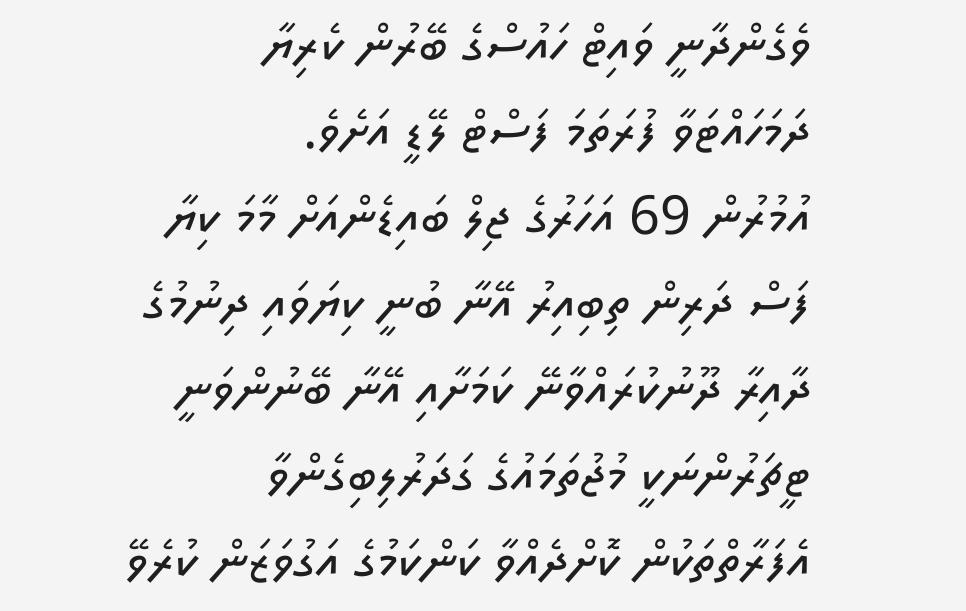ވެގެންދާނީ ވައިޓް ހައުސްގެ ބޭރުން ކެރިޔާ ދަމަހައްޓަވާ ފުރަތަމަ ފަސްޓް ލޭޑީ އަށެވެ.
އުމުރުން 69 އަހަރުގެ ޖިލް ބައިޑެންއަށް މާމަ ކިޔާ ފަސް ދަރިން ތިބިއިރު އޭނާ ބުނީ ކިޔަވައި ދިނުމުގެ ދާއިރާ ދޫނުކުރައްވާނޭ ކަމަށާއި އޭނާ ބޭނުންވަނީ ޓީޗަރުންނަކީ މުޖުތަމައުގެ ގަދަރުލިބިގެންވާ އެފަރާތްތަކުން ކޮށްދެއްވާ ކަންކަމުގެ އަގުވަޒަން ކުރެވޭ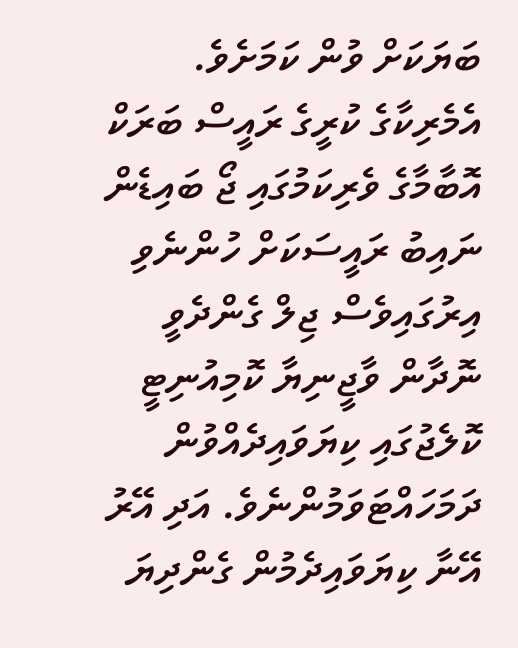ބަޔަކަށް ވުން ކަމަށެވެ. އެމެރިކާގެ ކުރީގެ ރައީސް ބަރަކް އޮބާމާގެ ވެރިކަމުގައި ޖޯ ބައިޑެން ނައިބު ރައީސަކަށް ހުންނެވި އިރުގައިވެސް ޖިލް ގެންދެވީ ނޮދާން ވާޖީނިޔާ ކޮމިއުނިޓީ ކޮލެޖުގައި ކިޔަވައިދެއްވުން ދަމަހައްޓަވަމުންނެވެ. އަދި އޭރު އޭނާ ކިޔަވައިދެމުން ގެންދިޔަ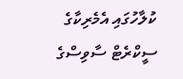ކުލާހުގައި އެމެރިކާގެ ސީކްރެޓް ސާވިސްގެ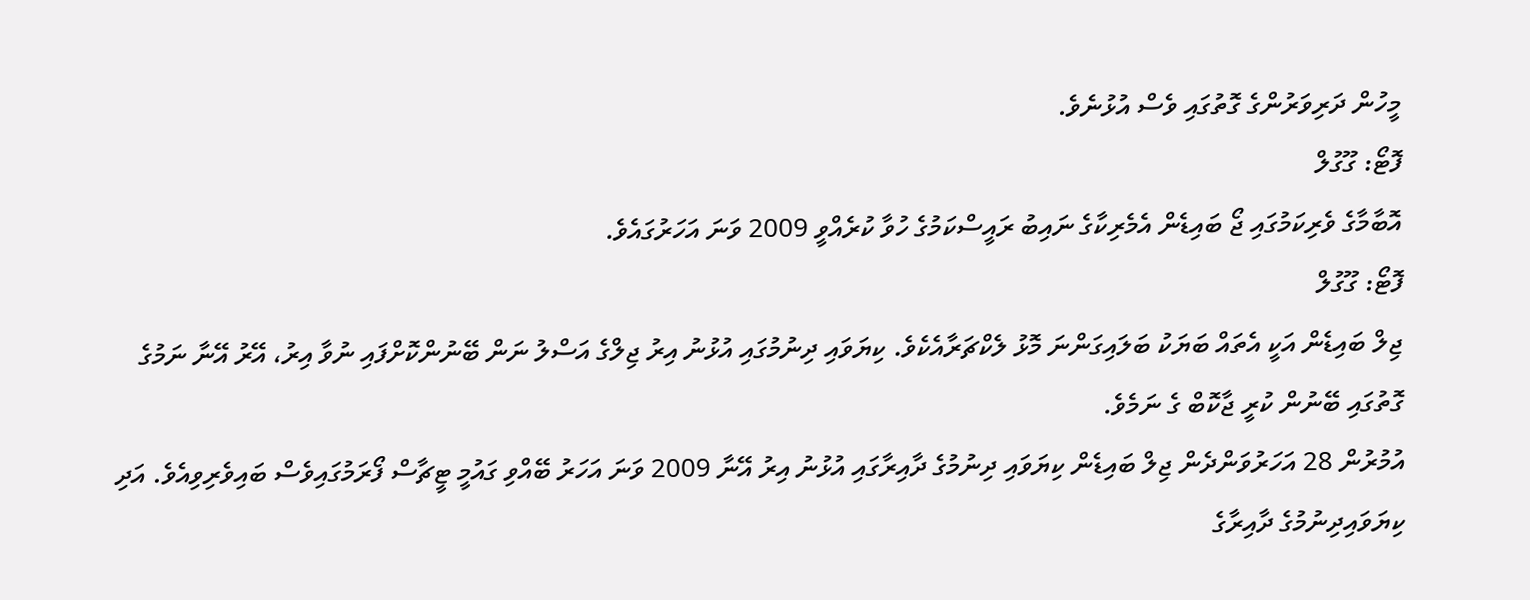މީހުން ދަރިވަރުންގެ ގޮތުގައި ވެސް އުޅުނެވެ.
ފޮޓޯ: ގޫގުލް
އޮބާމާގެ ވެރިކަމުގައި ޖޯ ބައިޑެން އެމެރިކާގެ ނައިބު ރައީސްކަމުގެ ހުވާ ކުރެއްވީ 2009 ވަނަ އަހަރުގައެވެ.
ފޮޓޯ: ގޫގުލް
ޖިލް ބައިޑެން އަކީ އެތައް ބަޔަކު ބަލައިގަންނަ މޮޅު ލެކްޗަރާއެކެވެ. ކިޔަވައި ދިނުމުގައި އުޅުނު އިރު ޖިލްގެ އަސްލު ނަން ބޭނުންކޮށްފައި ނުވާ އިރު، އޭރު އޭނާ ނަމުގެ ގޮތުގައި ބޭނުން ކުރީ ޖާކޮބް ގެ ނަމެވެ.
އުމުރުން 28 އަހަރުވަންދެން ޖިލް ބައިޑެން ކިޔަވައި ދިނުމުގެ ދާއިރާގައި އުޅުނު އިރު އޭނާ 2009 ވަނަ އަހަރު ބޭއްވި ގައުމީ ޓީޗާސް ފޯރަމުގައިވެސް ބައިވެރިވިއެވެ. އަދި ކިޔަވައިދިނުމުގެ ދާއިރާގެ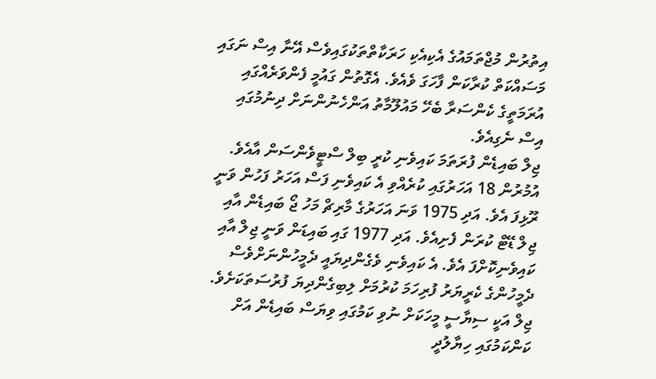އިތުރުން މުޖްތަމައުގެ އެކިއެކި ހަރަކާތްތަކުގައިވެސް އޭނާ އިސް ނަގައި މަސައްކަތް ކުރާކަން ފާހަގަ ވެއެވެ. އެގޮތުން ގައުމީ ފެންވަރެއްގައި އުރަމަތީގެ ކެންސަރާ ބެހޭ މައުލޫމާތު އަންހެނުންނަށް ދިނުމުގައި އިސް ނެގިއެވެ.
ޖިލް ބައިޑެން ފުރަތަމަ ކައިވެނި ކުރީ ބިލް ސްޓީވެންސަން އާއެވެ. އުމުރުން 18 އަހަރުގައި ކުރެއްވި އެ ކައިވެނި ފަސް އަހަރު ފަހުން ވަނީ ރޫޅިފަ އެވެ. އަދި 1975 ވަނަ އަހަރުގެ މާރިޗް މަހު ޖޯ ބައިޑެން އާއި ޖިލް ޑޭޓް ކުރަން ފެށިއެވެ. އަދި 1977 ގައި ބައިޑަން ވަނީ ޖިލް އާއި ކައިވެނިކޮށްފަ އެވެ. އެ ކައިވެނި ވެގެންދިޔައީ ދެމީހުންނަށްވެސް ދެމީހުންގެ ކެރީޔަރު ފުރިހަމަ ކުރުމަށް ލިބިގެންދިޔަ ފުރުސަތަކަށެވެ. ޖިލް އަކީ ސިޔާސީ މީހަކަށް ނުވި ކަމުގައި ވިޔަސް ބައިޑެން އަށް ކަންކަމުގައި ހިޔާލުދީ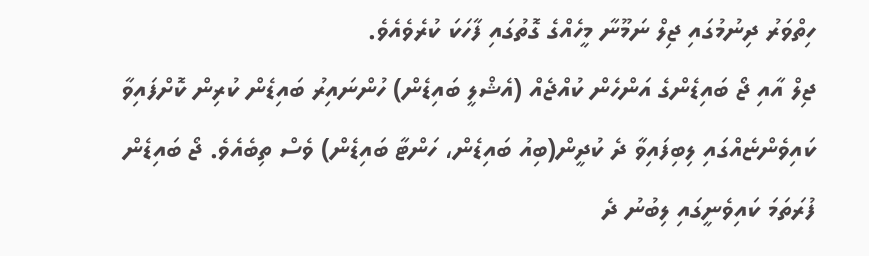ހިތްވަރު ދިނުމުގައި ޖިލް ނަމޫނާ މީހެއްގެ ގޮތުގައި ފާހަކަ ކުރެވެއެވެ.
ޖިލް އާއި ޖޯ ބައިޑެންގެ އަންހެން ކުއްޖެއް (އެޝްލީ ބައިޑެން) ހުންނައިރު ބައިޑެން ކުރިން ކޮށްފައިވާ ކައިވެންޏެއްގައި ލިބިފައިވާ ދެ ކުދީން(ބިއު ބައިޑެން، ހަންޓާ ބައިޑެން) ވެސް ތިބެއެވެ. ޖޯ ބައިޑެން ފުރަތަމަ ކައިވެނީގައި ލިބުނު ދެ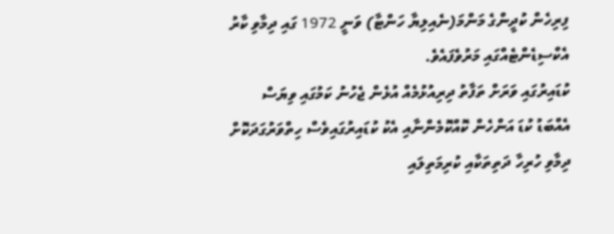ފިރިހެން ކުދީންގެ މަންމަ(ނެއިލިޔާ ހަންޓާ) ވަނީ 1972 ގައި ދިމާވި ކާރު އެކްސިޑެންޓެއްގައި މަރުވެފައެވެ.
ކުޑައިރުގައި ވަރަށް ތަފާތު ދިރިއުޅުމެއް އުޅެން ޖެހުނު ކަމުގައި ވިޔަސް އެއްބަޑު ކުޑަ އަންހެން ކޮއްކޮމެންނާއި އެކު ކުޑައިރުގައިވެސް ހިތްވަރުގަދަކޮށް ދިމާވި ހުރިހާ ދަތިތަކާއި ކުރިމަތިލައި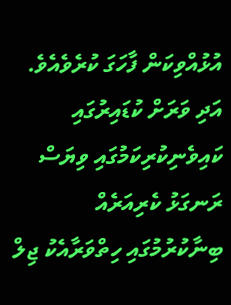އުޅުއްވިކަން ފާހަގަ ކުރެވެއެވެ. އަދި ވަރަށް ކުޑައިރުގައި ކައިވެނިކުރިކަމުގައި ވިޔަސް ރަނގަޅު ކެރިއަރެއް ބިނާކުރުމުގައި ހިތްވަރާއެކު ޖިލް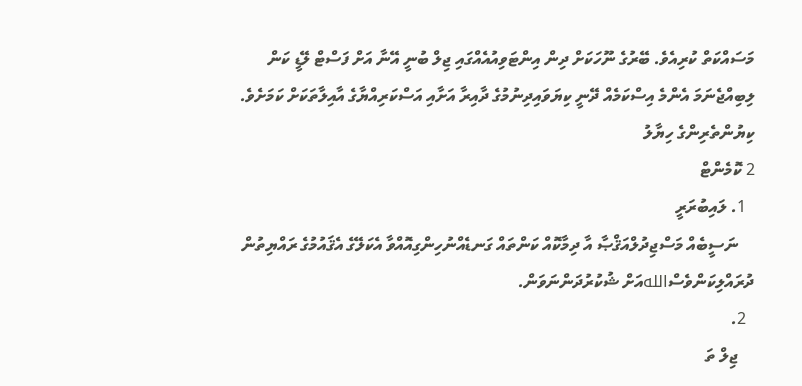މަސައްކަތް ކުރިއެވެ. ބޭރުގެ ނޫހަކަށް ދިން އިންޓަވިއުއެއްގައި ޖިލް ބުނީ އޭނާ އަށް ފަސްޓް ލޭޑީ ކަން ލިބިއްޖެނަމަ އެންމެ އިސްކަމެއް ދޭނީ ކިޔަވައިދިނުމުގެ ދާއިރާ އަށާއި އަސްކަރިއްޔާގެ އާއިލާތަކަށް ކަމަށެވެ.
ކިޔުންތެރިންގެ ހިޔާލު
2 ކޮމެންޓް
  1. ލައިބުރަރީ
    ނަސީބެއް މަސްޖިދުލްއަޤްޞާ އާ ދިމާކޮއް ކަންތައް ގަނޑެއްނުހިންގިއޮއްވާ އެކަލޭގެ އެޤައުމުގެ ރައްޔިތުން ދުރައްލިކަންވެސްاللهއަށް ޝުކުރުދަންނަވަން.
  2.
    ޖިލް ތަ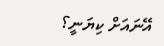އޭނައަށް ކިޔަނީ؟